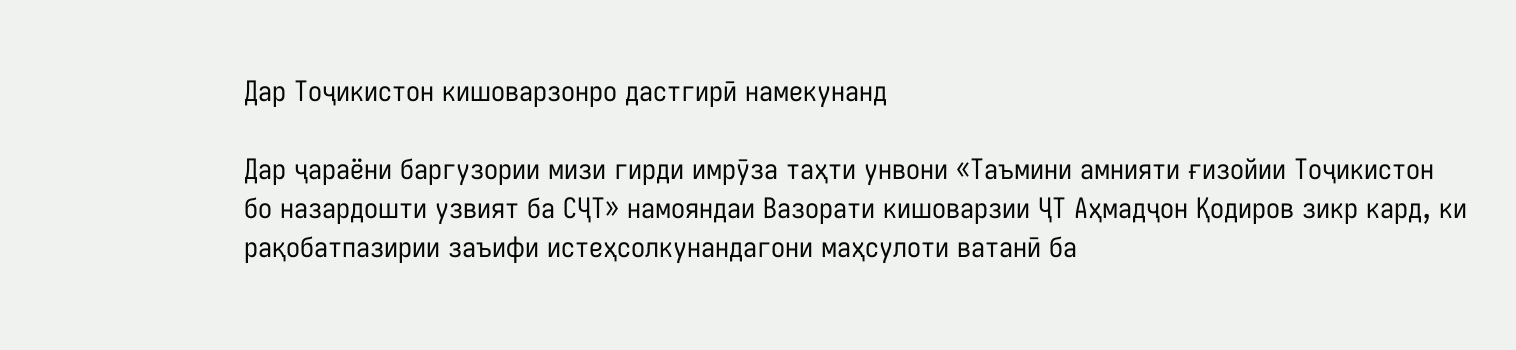Дар Тоҷикистон кишоварзонро дастгирӣ намекунанд

Дар ҷараёни баргузории мизи гирди имрӯза таҳти унвони «Таъмини амнияти ғизойии Тоҷикистон бо назардошти узвият ба СҶТ» намояндаи Вазорати кишоварзии ҶТ Аҳмадҷон Қодиров зикр кард, ки рақобатпазирии заъифи истеҳсолкунандагони маҳсулоти ватанӣ ба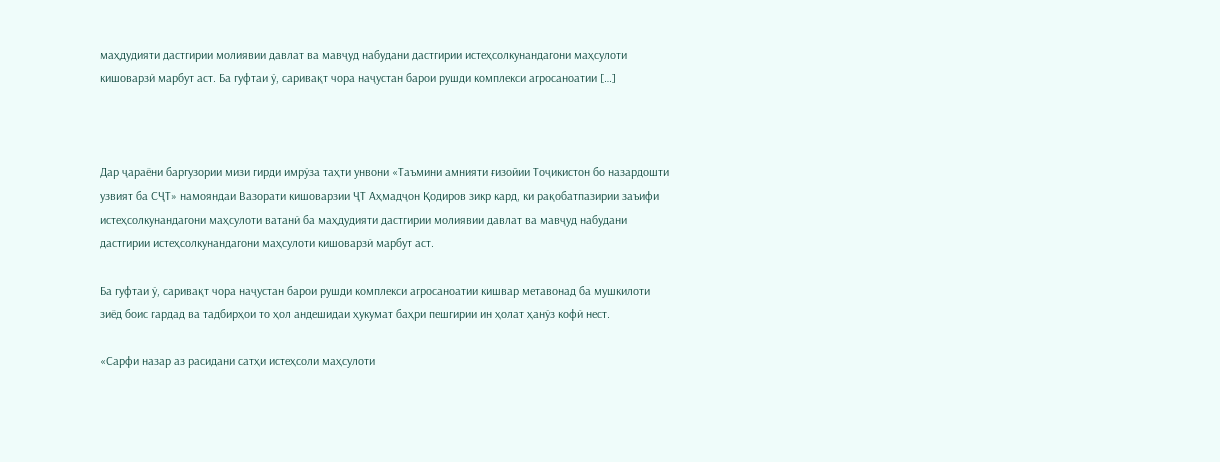маҳдудияти дастгирии молиявии давлат ва мавҷуд набудани дастгирии истеҳсолкунандагони маҳсулоти кишоварзӣ марбут аст. Ба гуфтаи ӯ, саривақт чора наҷустан барои рушди комплекси агросаноатии […]



Дар ҷараёни баргузории мизи гирди имрӯза таҳти унвони «Таъмини амнияти ғизойии Тоҷикистон бо назардошти узвият ба СҶТ» намояндаи Вазорати кишоварзии ҶТ Аҳмадҷон Қодиров зикр кард, ки рақобатпазирии заъифи истеҳсолкунандагони маҳсулоти ватанӣ ба маҳдудияти дастгирии молиявии давлат ва мавҷуд набудани дастгирии истеҳсолкунандагони маҳсулоти кишоварзӣ марбут аст.

Ба гуфтаи ӯ, саривақт чора наҷустан барои рушди комплекси агросаноатии кишвар метавонад ба мушкилоти зиёд боис гардад ва тадбирҳои то ҳол андешидаи ҳукумат баҳри пешгирии ин ҳолат ҳанӯз кофӣ нест.

«Сарфи назар аз расидани сатҳи истеҳсоли маҳсулоти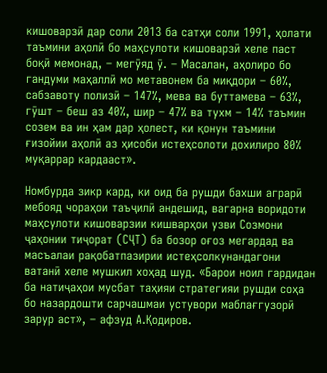кишоварзӣ дар соли 2013 ба сатҳи соли 1991, ҳолати таъмини аҳолӣ бо маҳсулоти кишоварзӣ хеле паст боқӣ мемонад, – мегӯяд ӯ. – Масалан, аҳолиро бо гандуми маҳаллӣ мо метавонем ба миқдори – 60%, сабзавоту полизӣ – 147%, мева ва буттамева – 63%, гӯшт – беш аз 40%, шир – 47% ва тухм – 14% таъмин созем ва ин ҳам дар ҳолест, ки қонун таъмини ғизойии аҳолӣ аз ҳисоби истеҳсолоти дохилиро 80% муқаррар кардааст».

Номбурда зикр кард, ки оид ба рушди бахши аграрӣ мебояд чораҳои таъҷилӣ андешид, вагарна воридоти маҳсулоти кишоварзии кишварҳои узви Созмони ҷаҳонии тиҷорат (СҶТ) ба бозор оғоз мегардад ва масъалаи рақобатпазирии истеҳсолкунандагони ватанӣ хеле мушкил хоҳад шуд. «Барои ноил гардидан ба натиҷаҳои мусбат таҳияи стратегияи рушди соҳа бо назардошти сарчашмаи устувори маблағгузорӣ зарур аст», – афзуд А.Қодиров.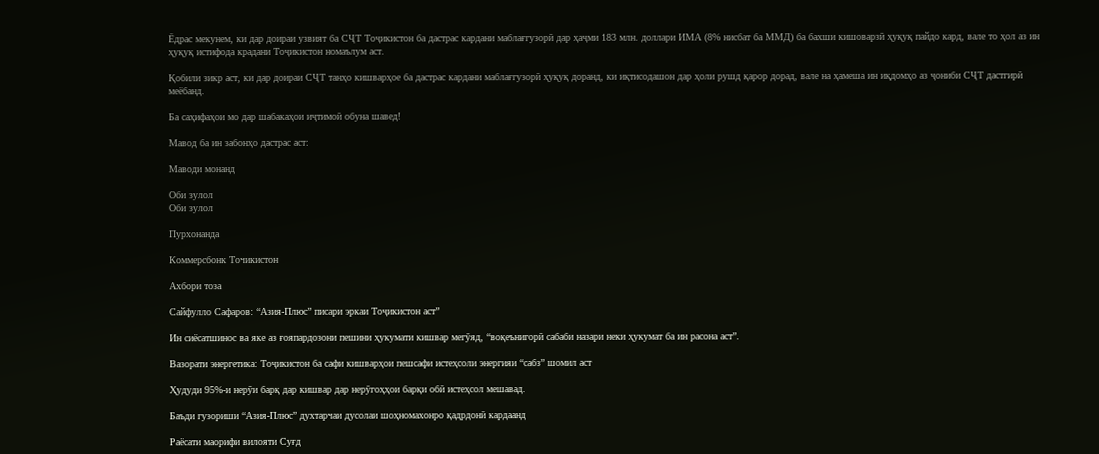Ёдрас мекунем, ки дар доираи узвият ба СҶТ Тоҷикистон ба дастрас кардани маблағгузорӣ дар ҳаҷми 183 млн. доллари ИМА (8% нисбат ба ММД) ба бахши кишоварзӣ ҳуқуқ пайдо кард, вале то ҳол аз ин ҳуқуқ истифода крадани Тоҷикистон номаълум аст.

Қобили зикр аст, ки дар доираи СҶТ танҳо кишварҳое ба дастрас кардани маблағгузорӣ ҳуқуқ доранд, ки иқтисодашон дар ҳоли рушд қарор дорад, вале на ҳамеша ин иқдомҳо аз ҷониби СҶТ дастгирӣ меёбанд.

Ба саҳифаҳои мо дар шабакаҳои иҷтимоӣ обуна шавед!

Мавод ба ин забонҳо дастрас аст:

Маводи монанд

Оби зулол
Оби зулол

Пурхонанда

Коммерсбонк Точикистон

Ахбори тоза

Сайфулло Сафаров: “Азия-Плюс” писари эркаи Тоҷикистон аст”

Ин сиёсатшинос ва яке аз ғояпардозони пешини ҳукумати кишвар мегӯяд, “воқеънигорӣ сабаби назари неки ҳукумат ба ин расона аст”.

Вазорати энергетика: Тоҷикистон ба сафи кишварҳои пешсафи истеҳсоли энергияи “сабз” шомил аст

Ҳудуди 95%-и нерӯи барқ дар кишвар дар нерӯгоҳҳои барқи обӣ истеҳсол мешавад.

Баъди гузориши “Азия-Плюс” духтарчаи дусолаи шоҳномахонро қадрдонӣ кардаанд

Раёсати маорифи вилояти Суғд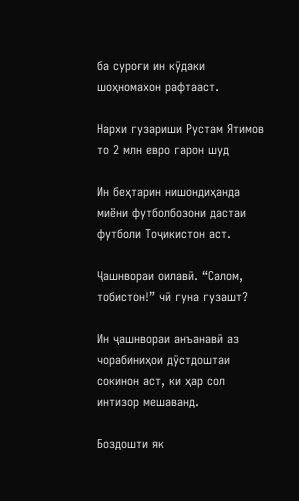ба суроғи ин кӯдаки шоҳномахон рафтааст.

Нархи гузариши Рустам Ятимов то 2 млн евро гарон шуд

Ин беҳтарин нишондиҳанда миёни футболбозони дастаи футболи Тоҷикистон аст.

Ҷашнвораи оилавӣ. “Салом, тобистон!” чӣ гуна гузашт?

Ин ҷашнвораи анъанавӣ аз чорабиниҳои дӯстдоштаи сокинон аст, ки ҳар сол интизор мешаванд.

Боздошти як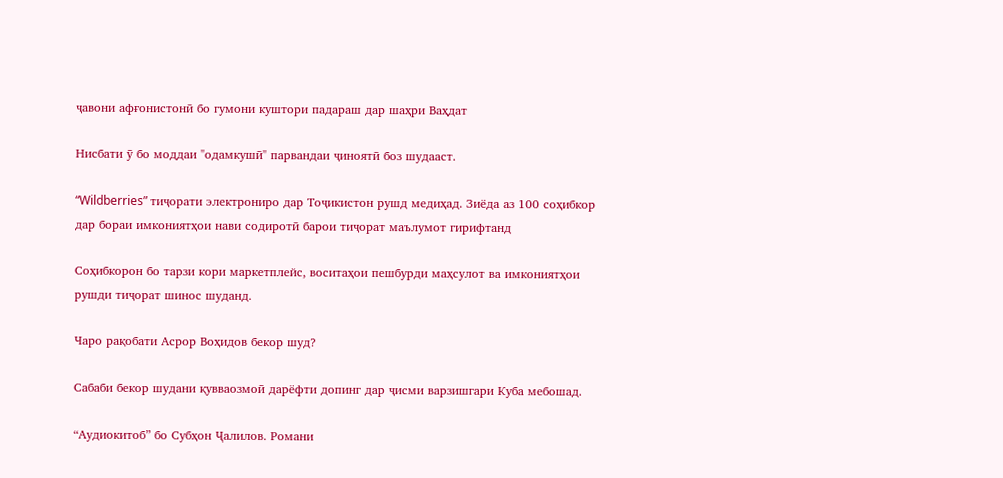ҷавони афғонистонӣ бо гумони куштори падараш дар шаҳри Ваҳдат

Нисбати ӯ бо моддаи "одамкушӣ" парвандаи ҷиноятӣ боз шудааст.

“Wildberries” тиҷорати электрониро дар Тоҷикистон рушд медиҳад. Зиёда аз 100 соҳибкор дар бораи имкониятҳои нави содиротӣ барои тиҷорат маълумот гирифтанд

Соҳибкорон бо тарзи кори маркетплейс, воситаҳои пешбурди маҳсулот ва имкониятҳои рушди тиҷорат шинос шуданд.

Чаро рақобати Асрор Воҳидов бекор шуд?

Сабаби бекор шудани қувваозмоӣ дарёфти допинг дар ҷисми варзишгари Куба мебошад.

“Аудиокитоб” бо Субҳон Ҷалилов. Романи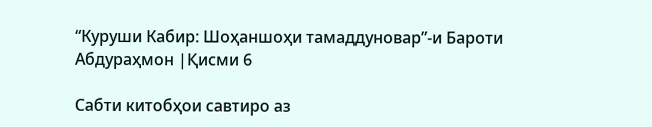“Куруши Кабир: Шоҳаншоҳи тамаддуновар”-и Бароти Абдураҳмон |Қисми 6

Cабти китобҳои савтиро аз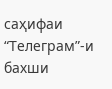саҳифаи “Телеграм”-и бахши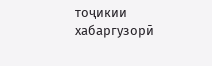тоҷикии хабаргузорӣ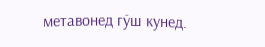метавонед гӯш кунед.